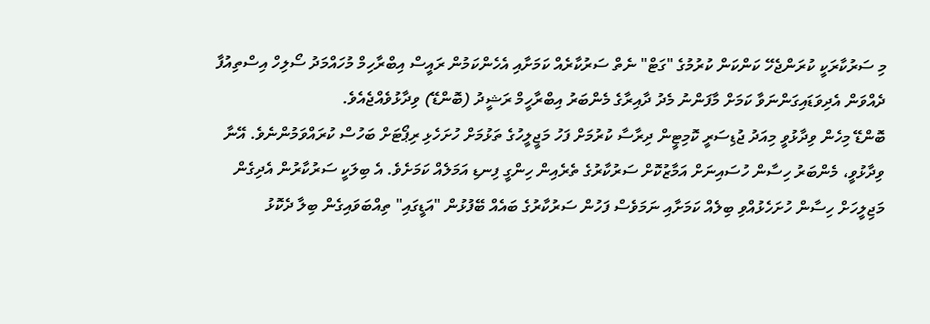މި ސަރުކާރަކީ ކުރަންޖެހޭ ކަންކަން ކުރުމުގެ "ގަޓް" ނެތް ސަރުކާރެއް ކަމަށާއި އެހެންކަމުން ރައީސް އިބްރާހިމް މުހައްމަދު ސޯލިހް އިސްތިއުފާ ދެއްވަން އެދިވަޑައިގަންނަވާ ކަމަށް މާފަންނު މެދު ދާއިރާގެ މެންބަރު އިބްރާހީމް ރަޝީދު (ބޮންޑޭ) ވިދާޅުވެއްޖެއެވެ.
ބޮންޑޭ މިހެން ވިދާޅުވީ މިއަދު ޖުޑިސަރީ ކޮމިޓީން ދިރާސާ ކުރުމަށް ފަހު މަޖީލީހުގެ ތަޅުމަށް ހުށަހެޅި ރިޕޯޓަށް ބަހުސް ކުރައްވަމުންނެވެ. އޭނާ ވިދާޅުވީ، މެންބަރު ހިސާން ހުސައިނަށް އަމާޒުކޮށް ސަރުކާރުގެ ތެރެއިން ހިންގީ ފިނޑި އަމަލެއް ކަމަށެވެ. އެ ބިލަކީ ސަރުކާރުން އެދިގެން މަޖިލީހަށް ހިސާން ހުށަހެޅުއްވި ބިލެއް ކަމަށާއި ނަމަވެސް ފަހުން ސަރުކާރުގެ ބައެއް ބޭފުޅުން "އަޑީގައި" ތިއްބަވައިގެން ބިލާ ދެކޮޅު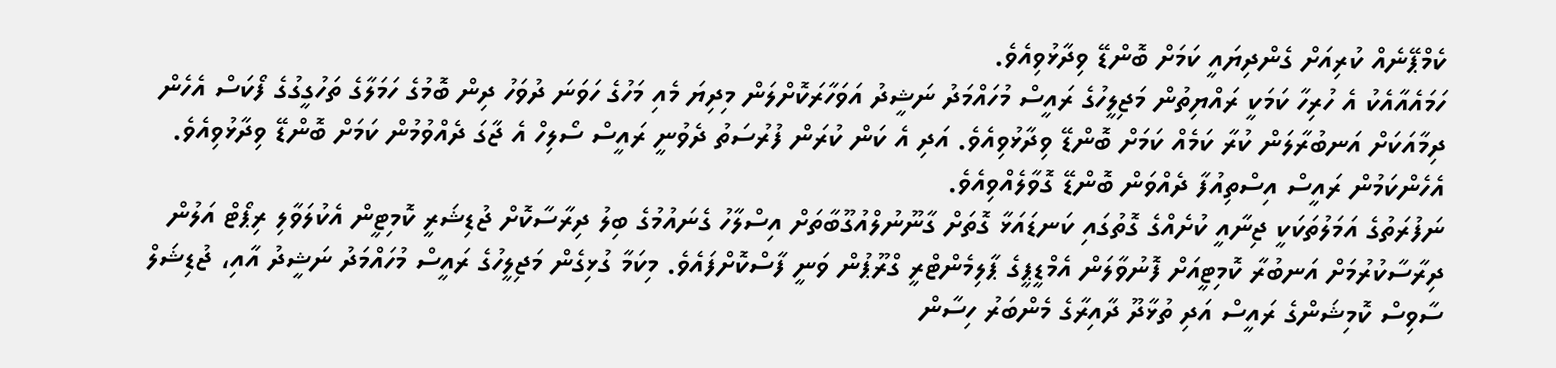ކެމްޕޭނެއް ކުރިއަށް ގެންދިޔައީ ކަމަށް ބޮންޑޭ ވިދާޅުވިއެވެ.
ހަމައެއާއެކު އެ ހުރިހާ ކަމަކީ ރައްޔިތުން މަޖިލީހުގެ ރައީސް މުހައްމަދު ނަޝީދު އަވަހާރަކޮށްލަން މިދިޔަ މެއި މަހުގެ ހަވަނަ ދުވަހު ދިން ބޮމުގެ ހަމަލާގެ ތަހުގީގުގެ ފޯކަސް އެހެން ދިމާއަކަށް އަނބުރާލަން ކުރާ ކަމެއް ކަމަށް ބޮންޑޭ ވިދާޅުވިއެވެ. އަދި އެ ކަން ކުރަން ފުރުސަތު ދެވުނީ ރައީސް ސޯލިހް އެ ޖާގަ ދެއްވުމުން ކަމަށް ބޮންޑޭ ވިދާޅުވިއެވެ. އެހެންކަމުން ރައީސް އިސްތިއުފާ ދެއްވަން ބޮންޑޭ ގޮވާލެއްވިއެވެ.
ނަފުރަތުގެ އަމަލުތަކަކީ ޖިނާއީ ކުށެއްގެ ގޮތުގައި ކަނޑައަޅާ ގޮތަށް ގާނޫނުލްއުގޫބާތަށް އިސްލާހު ގެނައުމުގެ ބިލު ދިރާސާކޮށް ޖުޑިޝަރީ ކޮމިޓީން އެކުލަވާލި ރިޕޯޓް އަލުން ދިރާސާކުރުމަށް އަނބުރާ ކޮމިޓީއަށް ފޮނުވާލަން އެމްޑީޕީގެ ޕާލިމެންޓްރީ ގްރޫޕުން ވަނީ ފާސްކޮށްފައެވެ. މިކަމާ ގުޅިގެން މަޖިލީހުގެ ރައީސް މުހައްމަދު ނަޝީދު އާއި، ޖުޑިޝަލް ސާވިސް ކޮމިޝަންގެ ރައީސް އަދި ތުޅާދޫ ދާއިރާގެ މެންބަރު ހިސާން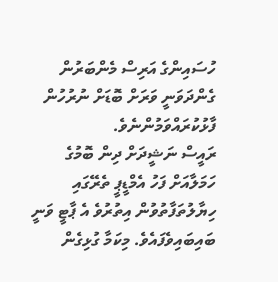ހުސައިންގެ އަރިސް މެންބަރުން ގެންދަވަނީ ވަރަށް ބޮޑަށް ނުރުހުން ފާޅުކުރައްވަމުންނެވެ.
ރައީސް ނަޝީދަށް ދިން ބޮމުގެ ހަމަލާއަށް ފަހު އެމްޑީޕީ ތެރޭގައި ހިޔާލުތަފާތުވުން އިތުރުވެ އެ ޕާޓީ ވަނީ ބައިބައިވެފައެވެ. މިކަމާ ގުޅިގެން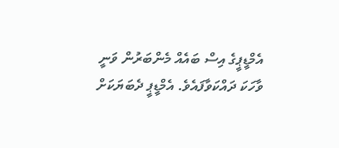އެމްޑީޕީގެ އިސް ބައެއް މެންބަރުން ވަނީ ވާހަކަ ދައްކަވާފައެވެ. އެމްޑީޕީ ދެބަޔަކަށް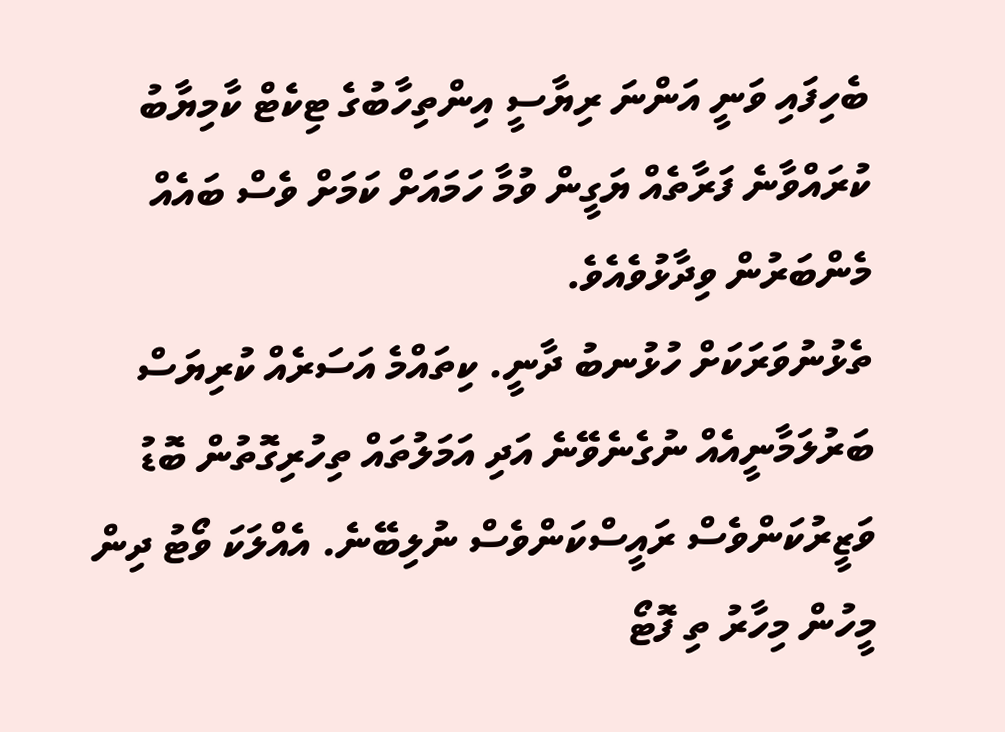ބެހިފައި ވަނީ އަންނަ ރިޔާސީ އިންތިހާބުގެ ޓިކެޓް ކާމިޔާބު ކުރައްވާނެ ފަރާތެއް ޔަގީން ވުމާ ހަމައަށް ކަމަށް ވެސް ބައެއް މެންބަރުން ވިދާޅުވެއެވެ.
ތެޅުނުވަރަކަށް ހުޅުނބު ދާނީ. ކިތައްމެ އަސަރެއް ކުރިޔަސް ބަރުލަމާނީއެއް ނުގެނެވޭނެ އަދި އަމަލުތައް ތިހުރިގޮތުން ބޮޑު ވަޒީރުކަންވެސް ރައީސްކަންވެސް ނުލިބޭނެ. އެއްލަކަ ވޯޓު ދިން މީހުން މިހާރު ތި ފޮޓޯ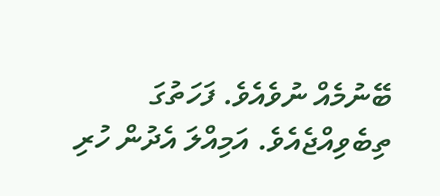ބޭނުމެއް ނުވެއެވެ. ފަހަތުގަ ތިބެވިއްޖެއެވެ. އަމިއްލަ އެދުން ހުރި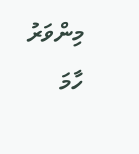މިންވަރު ހާމަ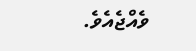ވެއްޖެއެވެ.